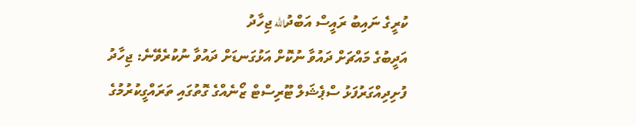ކުރީގެ ނައިބު ރައީސް އަބްދުالله ޖިހާދު
އަދީބުގެ މައްޗަށް ދައުވާ ނުކޮށް އަޅުގަނޑަށް ދައުވާ ނުކުރެވޭނެ: ޖިހާދު
ފުށިދިއްގަރުފަޅު ސްޕެޝަލް ޓޫރިސްޓް ޒޯނެއްގެ ގޮތުގައި ތަރައްގީކުރުމުގެ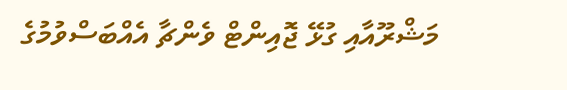މަޝްރޫއާއި ގުޅޭ ޖޮއިންޓް ވެންޗާ އެއްބަސްވުމުގެ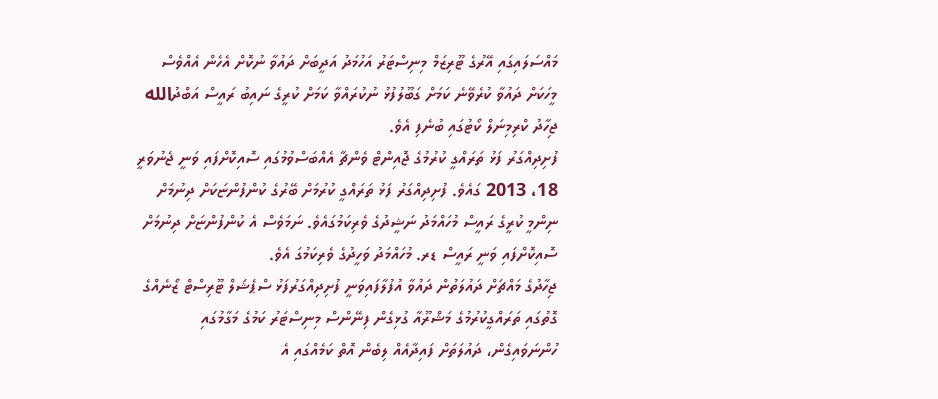މައްސަލައިގައި އޭރުގެ ޓޫރިޒަމް މިނިސްޓަރު އަހުމަދު އަދީބަށް ދައުވާ ނުކޮށް އެހެން އެއްވެސް މީހަކަށް ދައުވާ ކުރެވޭނެ ކަމަށް ގަބޫލުފުޅު ނުކުރައްވާ ކަމަށް ކުރީގެ ނައިބު ރައީސް އަބްދުالله ޖިހާދު ކްރިމިނަލް ކޯޓުގައި ބުނެފި އެވެ.
ފުށިދިއްގަރު ފަޅު ތަރައްގީ ކުރުމުގެ ޖޮއިންޓް ވެންޗާ އެއްބަސްވުމުގައި ސޮއިކޮށްފައި ވަނީ ޖެނުވަރީ 18، 2013 ގައެވެ. ފުށިދިއްގަރު ފަޅު ތަރައްގީ ކުރުމަށް ބޭރުގެ ކުންފުންޏަކަށް ދިނުމަށް ނިންމީ ކުރީގެ ރައީސް މުހައްމަދު ނަޝީދުގެ ވެރިކަމުގައެވެ. ނަމަވެސް އެ ކުންފުންޏަށް ދިނުމަށް ސޮއިކޮށްފައި ވަނީ ރައީސް ޑރ. މުހައްމަދު ވަހީދުގެ ވެރިކަމުގަ އެވެ.
ޖިހާދުގެ މައްޗަށް ދައުލަތުން ދައުވާ އުފުލާފައިވަނީ ފުށިދިއްގަރުފަޅު ސްޕެޝަލް ޓޫރިސްޓް ޒޯނެއްގެ ގޮތުގައި ތަރައްގީކުރުމުގެ މަޝްރޫއާ ގުޅިގެން ފިނޭންސް މިނިސްޓަރު ކަމުގެ މަގާމުގައި ހުންނަވައިގެން، ދައުލަތަށް ފައިދާއެއް ލިބެން އޮތް ކަމެއްގައި އެ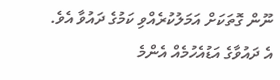ނޫން ގޮތަކަށް އަމަލުކުރެއްވި ކަމުގެ ދައުވާ އެވެ.
އެ ދައުވާގެ އަޑުއެހުމެއް އެންމެ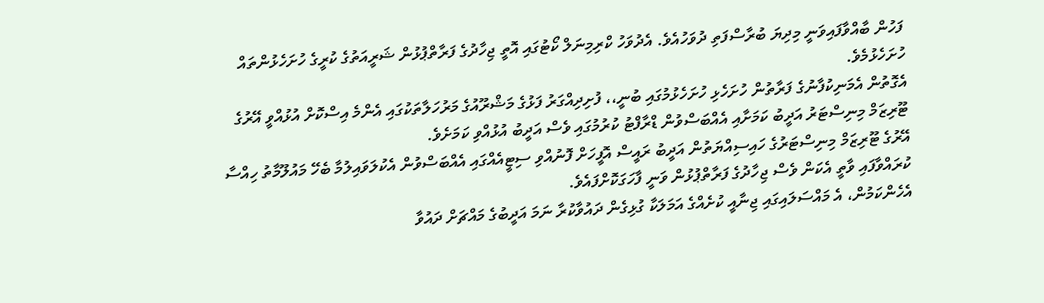ފަހުން ބާއްވާފައިވަނީ މިދިޔަ ބުރާސްފަތި ދުވަހުއެވެ. އެދުވަހު ކްރިމިނަލް ކޯޓުގައި އޮތީ ޖިހާދުގެ ފަރާތްޕުޅުން ޝަރީއަތުގެ ކުރީގެ ހުށަހެޅުންތައް ހުށަހެޅުމެވެ.
އެގޮތުން އެމަނިކުފާނުގެ ފަރާތުން ހުށަހެޅި ހުށަހެޅުމުގައި ބުނީ،، ފުށިދިއްގަރު ފަޅުގެ މަޝްރޫއުގެ މަރުހަލާތަކުގައި އެންމެ އިސްކޮށް އުޅުއްވީ އޭރުގެ ޓޫރިޒަމް މިނިސްޓަރު އަދީބު ކަމަށާއި އެއްބަސްވުން ޑްރާފްޓު ކުރުމުގައި ވެސް އަދީބު އުޅުއްވި ކަމަށެވެ.
އޭރުގެ ޓޫރިޒަމް މިނިސްޓަރުގެ ހައިސިއްޔަތުން އަދީބު ރައީސް އޮފީހަށް ފޮނުއްވި ސިޓީއެއްގައި އެއްބަސްވުން އެކުލަވައިލުމާ ބެހޭ މައުލޫމާތު ހިއްސާ ކުރައްވާފައި ވާތީ އެކަން ވެސް ޖިހާދުގެ ފަރާތްޕުޅުން ވަނީ ފާހަގަކޮށްފައެވެ.
އެހެންކަމުން، އެ މައްސަލައިގައި ޖިނާއީ ކުށެއްގެ އަމަލަކާ ގުޅިގެން ދައުވާކުރާ ނަމަ އަދީބުގެ މައްޗަށް ދައުވާ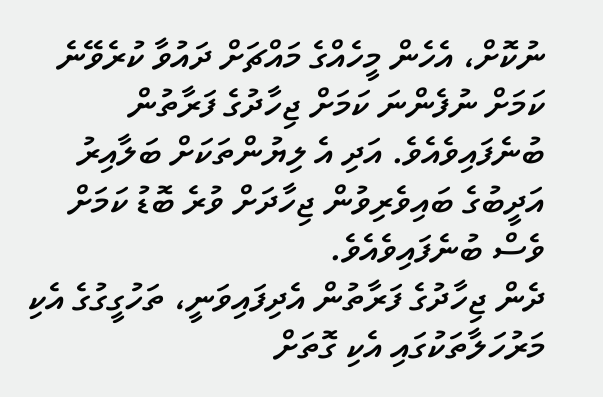ނުކޮށް، އެހެން މީހެއްގެ މައްޗަށް ދައުވާ ކުރެވޭނެ ކަމަށް ނުފެންނަ ކަމަށް ޖިހާދުގެ ފަރާތުން ބުނެފައިވެއެވެ. އަދި އެ ލިޔުންތަކަށް ބަލާއިރު އަދީބުގެ ބައިވެރިވުން ޖިހާދަށް ވުރެ ބޮޑު ކަމަށް ވެސް ބުނެފައިވެއެވެ.
ދެން ޖިހާދުގެ ފަރާތުން އެދިފައިވަނީ، ތަހުގީގުގެ އެކި މަރުހަލާތަކުގައި އެކި ގޮތަށް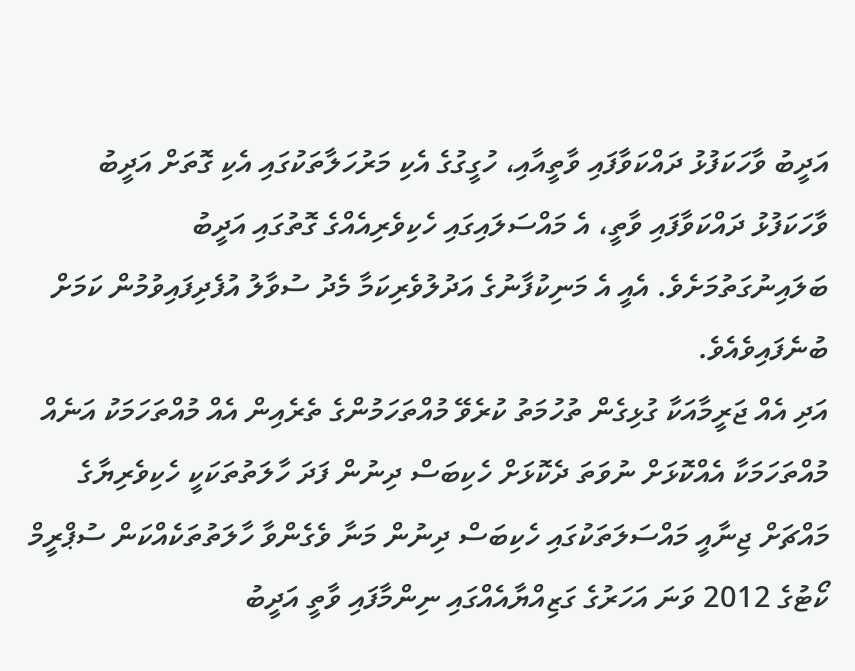އަދީބު ވާހަކަފުޅު ދައްކަވާފައި ވާތީއާއި، ހުގީގުގެ އެކި މަރުހަލާތަކުގައި އެކި ގޮތަށް އަދީބު ވާހަކަފުޅު ދައްކަވާފައި ވާތީ، އެ މައްސަލައިގައި ހެކިވެރިއެއްގެ ގޮތުގައި އަދީބު ބަލައިނުގަތުމަށެވެ. އެއީ އެ މަނިކުފާނުގެ އަދުލުވެރިކަމާ މެދު ސުވާލު އުފެދިފައިވުމުން ކަމަށް ބުނެފައިވެއެވެ.
އަދި އެއް ޖަރީމާއަކާ ގުޅިގެން ތުހުމަތު ކުރެވޭ މުއްތަހަމުންގެ ތެރެއިން އެއް މުއްތަހަމަކު އަނެއް މުއްތަހަމަކާ އެއްކޮޅަށް ނުވަތަ ދެކޮޅަށް ހެކިބަސް ދިނުން ފަދަ ހާލަތުތަކަކީ ހެކިވެރިޔާގެ މައްޗަށް ޖިނާއީ މައްސަލަތަކުގައި ހެކިބަސް ދިނުން މަނާ ވެގެންވާ ހާލަތުތަކެއްކަން ސުޕްރީމް ކޯޓުގެ 2012 ވަނަ އަހަރުގެ ގަޒިއްޔާއެއްގައި ނިންމާފައި ވާތީ އަދީބު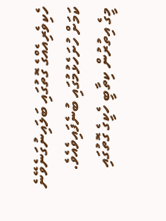ހެކިވެރިއެއްގެ ގޮތުގައި ބަލައިނުގަނެވޭނެ ކަމަށް ހުށަހެޅުމުގައި ބުނެފައިވެއެވެ.
މީގެ އިތުރުން ކިތާބީ ހެކީގެ ގޮތުގައި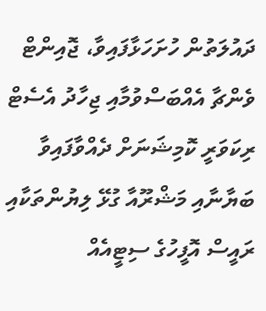ދައުލަތުން ހުށަހަޅާފައިވާ، ޖޮއިންޓް ވެންޗާ އެއްބަސްވުމާއި ޖިހާދު އެސެޓް ރިކަވަރީ ކޮމިޝަނަށް ދެއްވާފައިވާ ބަޔާނާއި މަޝްރޫއާ ގުޅޭ ލިޔުންތަކާއި ރައީސް އޮފީހުގެ ސިޓީއެއް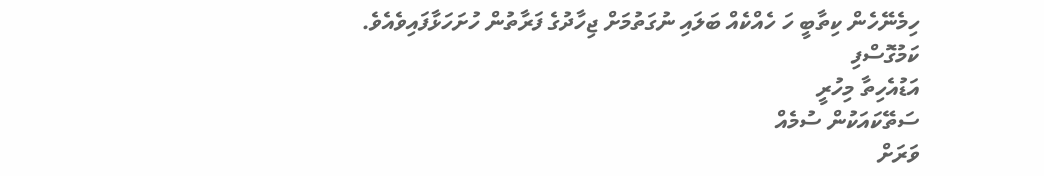ހިމެނޭހެން ކިތާބީ ހަ ހެއްކެއް ބަލައި ނުގަތުމަށް ޖިހާދުގެ ފަރާތުން ހުށަހަޅާފައިވެއެވެ.
ކަމުގޮސްފި
އަޑުއެހިތާ މިހުރީ
ސަތޭކައަކުން ސުމެއް
ވަރަށް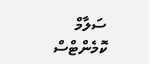ސަލާމް
ކޮމެންޓްސް